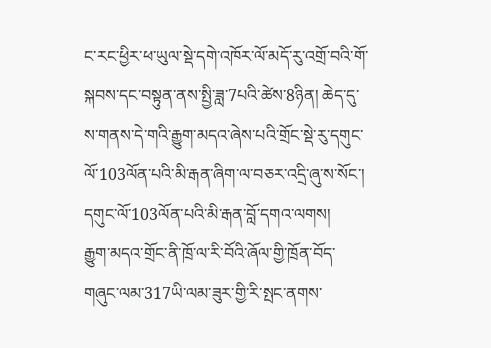ང་རང་ཕྱིར་ཕ་ཡུལ་སྡེ་དགེ་འཁོར་ལོ་མདོ་རུ་འགྲོ་བའི་གོ་སྐབས་དང་བསྟུན་ནས་སྤྱི་ཟླ་7པའི་ཚེས་8ཉིན། ཆེད་དུ་ས་གནས་དེ་གའི་རྒྱུག་མདའ་ཞེས་པའི་གྲོང་སྡེ་རུ་དགུང་ལོ་103ལོན་པའི་མི་རྒན་ཞིག་ལ་བཅར་འདྲི་ཞུ་ས་སོང་།
དགུང་ལོ་103ལོན་པའི་མི་རྒན་བློ་དགའ་ལགས།
རྒྱུག་མདའ་གྲོང་ནི་ཁྲོ་ལ་རི་བོའི་ཞོལ་གྱི་ཁྲོན་བོད་གཞུང་ལམ་317ཡི་ལམ་ཟུར་གྱི་རི་སྤང་ནགས་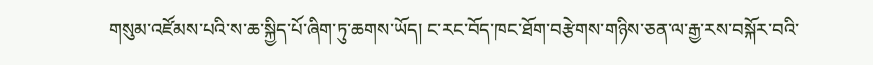གསུམ་འཛོམས་པའི་ས་ཆ་སྐྱིད་པོ་ཞིག་ཏུ་ཆགས་ཡོད། ང་རང་བོད་ཁང་ཐོག་བརྩེགས་གཉིས་ཅན་ལ་རྒྱ་རས་བསྐོར་བའི་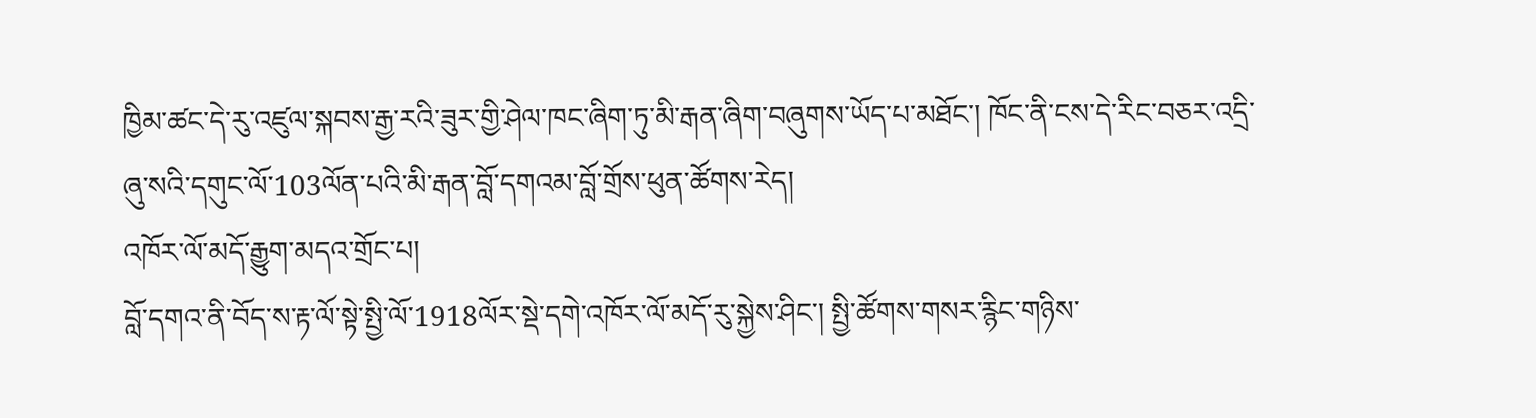ཁྱིམ་ཚང་དེ་རུ་འཛུལ་སྐབས་རྒྱ་རའི་ཟུར་གྱི་ཤེལ་ཁང་ཞིག་ཏུ་མི་རྒན་ཞིག་བཞུགས་ཡོད་པ་མཐོང་། ཁོང་ནི་ངས་དེ་རིང་བཅར་འདྲི་ཞུ་སའི་དགུང་ལོ་103ལོན་པའི་མི་རྒན་བློ་དགའམ་བློ་གྲོས་ཕུན་ཚོགས་རེད།
འཁོར་ལོ་མདོ་རྒྱུག་མདའ་གྲོང་པ།
བློ་དགའ་ནི་བོད་ས་རྟ་ལོ་སྟེ་སྤྱི་ལོ་1918ལོར་སྡེ་དགེ་འཁོར་ལོ་མདོ་རུ་སྐྱེས་ཤིང་། སྤྱི་ཚོགས་གསར་རྙིང་གཉིས་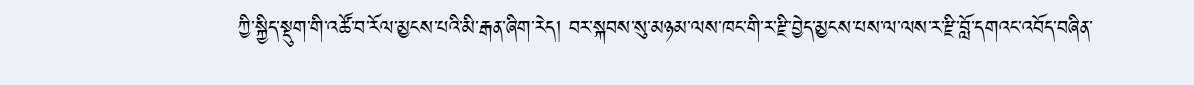ཀྱི་སྐྱིད་སྡུག་གི་འཚོ་བ་རོལ་མྱངས་པའི་མི་རྒན་ཞིག་རེད། བར་སྐབས་སུ་མཉམ་ལས་ཁང་གི་ར་རྫི་བྱེད་མྱངས་པས་ལ་ལས་ར་རྫི་བློ་དགའང་འབོད་བཞིན་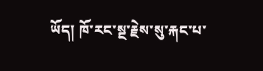ཡོད། ཁོ་རང་སྔ་རྗེས་སུ་རྐང་པ་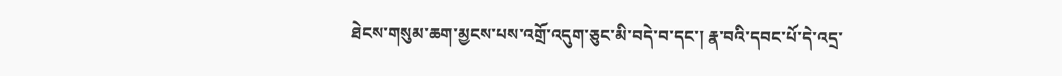ཐེངས་གསུམ་ཆག་མྱངས་པས་འགྲོ་འདུག་ཅུང་མི་བདེ་བ་དང་། རྣ་བའི་དབང་པོ་དེ་འདྲ་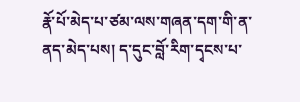རྣོ་པོ་མེད་པ་ཙམ་ལས་གཞན་དག་གི་ན་ནད་མེད་པས། ད་དུང་བློ་རིག་དྭངས་པ་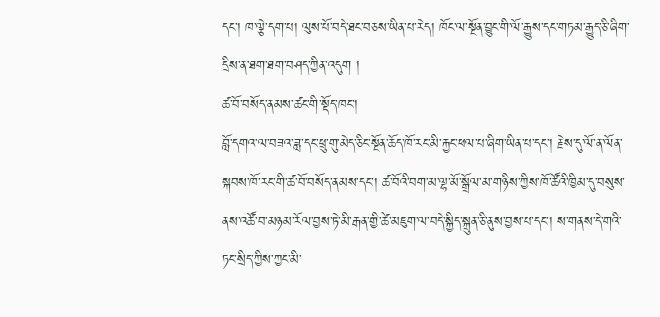དང་། ཁ་ལྕེ་དག་པ། ལུས་པོ་བདེ་ཐང་བཅས་ཡིན་པ་རེད། ཁོང་ལ་སྔོན་བྱུང་གི་ལོ་རྒྱུས་དང་གཏམ་རྒྱུད་ཅི་ཞིག་དྲིས་ན་ཐག་ཐག་བཤད་ཀྱིན་འདུག །
ཚ་བོ་བསོད་ནམས་ཚང་གི་སྡོད་ཁང་།
བློ་དགའ་ལ་བཟའ་ཟླ་དང་ཕྲུ་གུ་མེད་ཅིང་སྔོན་ཆོད་ཁོ་རང་མི་རྐྱང་ཕལ་པ་ཞིག་ཡིན་པ་དང་། རྗེས་དུ་ལོ་ན་ལོན་སྐབས་ཁོ་རང་གི་ཚ་བོ་བསོད་ནམས་དང་། ཚ་བོའི་བག་མ་ལྷ་མོ་སྒྲོལ་མ་གཉིས་ཀྱིས་ཁོ་ཚོའི་ཁྱིམ་དུ་བསུས་ནས་འཚོ་བ་མཉམ་རོལ་བྱས་ཏེ་མི་རྒན་གྱི་ཚེ་མཇུག་ལ་བདེ་སྐྱིད་སྐྲུན་ཅི་ནུས་བྱས་པ་དང་། ས་གནས་དེ་གའི་ཏང་སྲིད་ཀྱིས་ཀྱང་མི་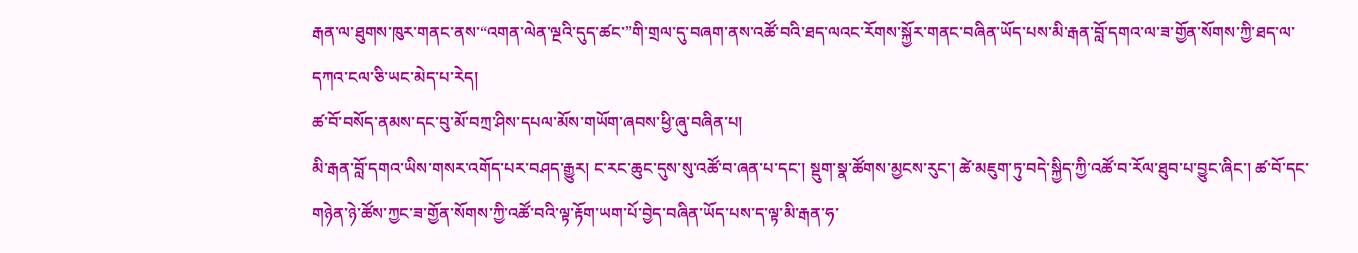རྒན་ལ་ཐུགས་ཁུར་གནང་ནས་“འགན་ལེན་ལྔའི་དུད་ཚང་”གི་གྲལ་དུ་བཞག་ནས་འཚོ་བའི་ཐད་ལའང་རོགས་སྐྱོར་གནང་བཞིན་ཡོད་པས་མི་རྒན་བློ་དགའ་ལ་ཟ་གྱོན་སོགས་ཀྱི་ཐད་ལ་དཀའ་ངལ་ཅི་ཡང་མེད་པ་རེད།
ཚ་བོ་བསོད་ནམས་དང་བུ་མོ་བཀྲ་ཤིས་དཔལ་མོས་གཡོག་ཞབས་ཕྱི་ཞུ་བཞིན་པ།
མི་རྒན་བློ་དགའ་ཡིས་གསར་འགོད་པར་བཤད་རྒྱུར། ང་རང་ཆུང་དུས་སུ་འཚོ་བ་ཞན་པ་དང་། སྡུག་སྣ་ཚོགས་མྱངས་རུང་། ཚེ་མཇུག་ཏུ་བདེ་སྐྱིད་ཀྱི་འཚོ་བ་རོལ་ཐུབ་པ་བྱུང་ཞིང་། ཚ་བོ་དང་གཉེན་ཉེ་ཚོས་ཀྱང་ཟ་གྱོན་སོགས་ཀྱི་འཚོ་བའི་ལྟ་རྟོག་ཡག་པོ་བྱེད་བཞིན་ཡོད་པས་ད་ལྟ་མི་རྒན་ཧ་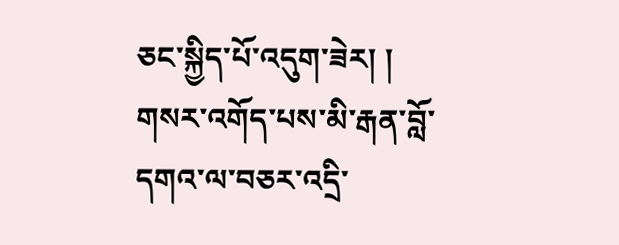ཅང་སྐྱིད་པོ་འདུག་ཟེར། །
གསར་འགོད་པས་མི་རྒན་བློ་དགའ་ལ་བཅར་འདྲི་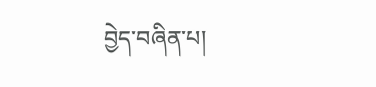བྱེད་བཞིན་པ།